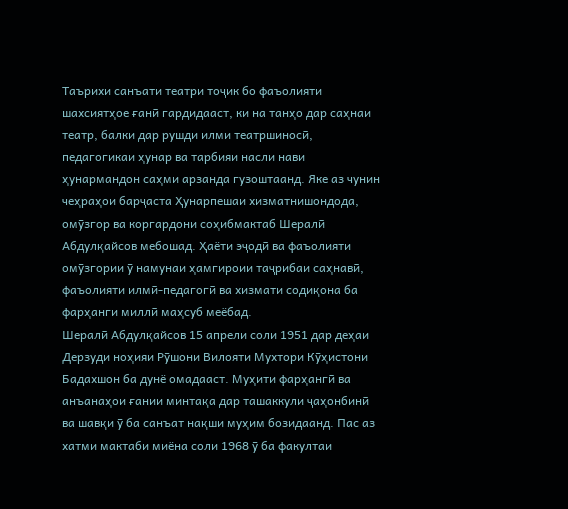Таърихи санъати театри тоҷик бо фаъолияти шахсиятҳое ғанӣ гардидааст, ки на танҳо дар саҳнаи театр, балки дар рушди илми театршиносӣ, педагогикаи ҳунар ва тарбияи насли нави ҳунармандон саҳми арзанда гузоштаанд. Яке аз чунин чеҳраҳои барҷаста Ҳунарпешаи хизматнишондода, омӯзгор ва коргардони соҳибмактаб Шералӣ Абдулқайсов мебошад. Ҳаёти эҷодӣ ва фаъолияти омӯзгории ӯ намунаи ҳамгироии таҷрибаи саҳнавӣ, фаъолияти илмӣ-педагогӣ ва хизмати содиқона ба фарҳанги миллӣ маҳсуб меёбад.
Шералӣ Абдулқайсов 15 апрели соли 1951 дар деҳаи Дерзуди ноҳияи Рӯшони Вилояти Мухтори Кӯҳистони Бадахшон ба дунё омадааст. Муҳити фарҳангӣ ва анъанаҳои ғании минтақа дар ташаккули ҷаҳонбинӣ ва шавқи ӯ ба санъат нақши муҳим бозидаанд. Пас аз хатми мактаби миёна соли 1968 ӯ ба факултаи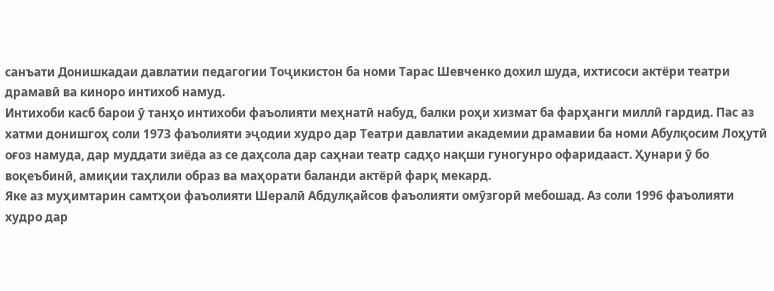санъати Донишкадаи давлатии педагогии Тоҷикистон ба номи Тарас Шевченко дохил шуда, ихтисоси актёри театри драмавӣ ва киноро интихоб намуд.
Интихоби касб барои ӯ танҳо интихоби фаъолияти меҳнатӣ набуд, балки роҳи хизмат ба фарҳанги миллӣ гардид. Пас аз хатми донишгоҳ соли 1973 фаъолияти эҷодии худро дар Театри давлатии академии драмавии ба номи Абулқосим Лоҳутӣ оғоз намуда, дар муддати зиёда аз се даҳсола дар саҳнаи театр садҳо нақши гуногунро офаридааст. Ҳунари ӯ бо воқеъбинӣ, амиқии таҳлили образ ва маҳорати баланди актёрӣ фарқ мекард.
Яке аз муҳимтарин самтҳои фаъолияти Шералӣ Абдулқайсов фаъолияти омӯзгорӣ мебошад. Аз соли 1996 фаъолияти худро дар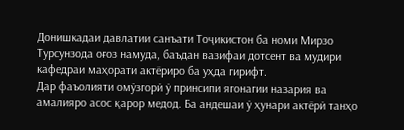Донишкадаи давлатии санъати Тоҷикистон ба номи Мирзо Турсунзода оғоз намуда, баъдан вазифаи дотсент ва мудири кафедраи маҳорати актёриро ба уҳда гирифт.
Дар фаъолияти омӯзгорӣ ӯ принсипи ягонагии назария ва амалияро асос қарор медод. Ба андешаи ӯ ҳунари актёрӣ танҳо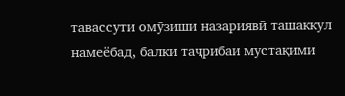тавассути омӯзиши назариявӣ ташаккул намеёбад, балки таҷрибаи мустақими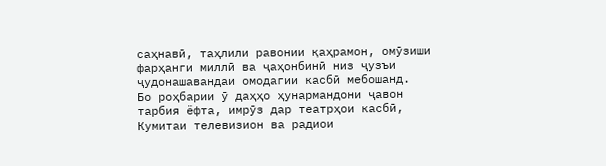саҳнавӣ, таҳлили равонии қаҳрамон, омӯзиши фарҳанги миллӣ ва ҷаҳонбинӣ низ ҷузъи ҷудонашавандаи омодагии касбӣ мебошанд.
Бо роҳбарии ӯ даҳҳо ҳунармандони ҷавон тарбия ёфта, имрӯз дар театрҳои касбӣ, Кумитаи телевизион ва радиои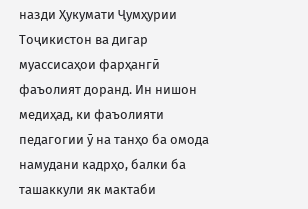назди Ҳукумати Ҷумҳурии Тоҷикистон ва дигар муассисаҳои фарҳангӣ фаъолият доранд. Ин нишон медиҳад, ки фаъолияти педагогии ӯ на танҳо ба омода намудани кадрҳо, балки ба ташаккули як мактаби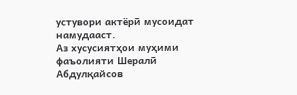устувори актёрӣ мусоидат намудааст.
Аз хусусиятҳои муҳими фаъолияти Шералӣ Абдулқайсов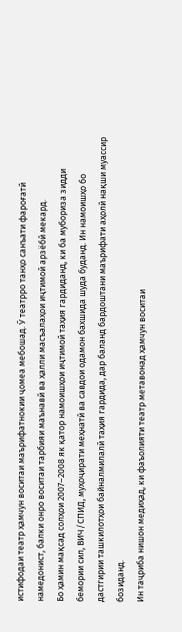истифодаи театр ҳамчун воситаи маърифатнокии ҷомеа мебошад. Ӯ театрро танҳо санъати фароғатӣ намедонист, балки онро воситаи тарбияи маънавӣ ва ҳалли масъалаҳои иҷтимоӣ арзёбӣ мекард.
Бо ҳамин мақсад солҳои 2007–2008 як қатор намоишҳои иҷтимоӣ таҳия гардиданд, ки ба мубориза зидди бемории сил, ВИЧ/СПИД, муҳоҷирати меҳнатӣ ва савдои одамон бахшида шуда буданд. Ин намоишҳо бо дастгирии ташкилотҳои байналмилалӣ таҳия гардида, дар баланд бардоштани маърифати аҳолӣ нақши муассир бозиданд.
Ин таҷриба нишон медиҳад, ки фаъолияти театр метавонад ҳамчун воситаи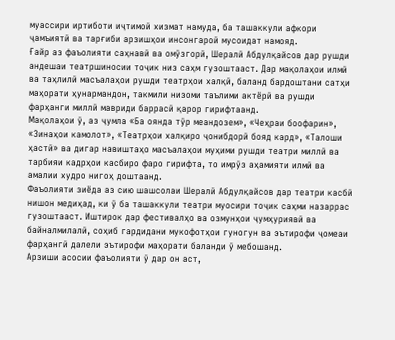муассири иртиботи иҷтимоӣ хизмат намуда, ба ташаккули афкори ҷамъиятӣ ва тарғиби арзишҳои инсонгароӣ мусоидат намояд.
Ғайр аз фаъолияти саҳнавӣ ва омӯзгорӣ, Шералӣ Абдулқайсов дар рушди андешаи театршиносии тоҷик низ саҳм гузоштааст. Дар мақолаҳои илмӣ ва таҳлилӣ масъалаҳои рушди театрҳои халқӣ, баланд бардоштани сатҳи маҳорати ҳунармандон, такмили низоми таълими актёрӣ ва рушди фарҳанги миллӣ мавриди баррасӣ қарор гирифтаанд.
Мақолаҳои ӯ, аз ҷумла «Ба оянда тӯр меандозем», «Чеҳраи боофарин», «Зинаҳои камолот», «Театрҳои халқиро ҷонибдорӣ бояд кард», «Талоши ҳастӣ» ва дигар навиштаҳо масъалаҳои муҳими рушди театри миллӣ ва тарбияи кадрҳои касбиро фаро гирифта, то имрӯз аҳамияти илмӣ ва амалии худро нигоҳ доштаанд.
Фаъолияти зиёда аз сию шашсолаи Шералӣ Абдулқайсов дар театри касбӣ нишон медиҳад, ки ӯ ба ташаккули театри муосири тоҷик саҳми назаррас гузоштааст. Иштирок дар фестивалҳо ва озмунҳои ҷумҳуриявӣ ва байналмилалӣ, соҳиб гардидани мукофотҳои гуногун ва эътирофи ҷомеаи фарҳангӣ далели эътирофи маҳорати баланди ӯ мебошанд.
Арзиши асосии фаъолияти ӯ дар он аст,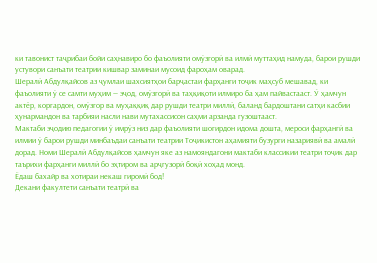ки тавонист таҷрибаи бойи саҳнавиро бо фаъолияти омӯзгорӣ ва илмӣ муттаҳид намуда, барои рушди устувори санъати театрии кишвар заминаи мусоид фароҳам оварад.
Шералӣ Абдулқайсов аз ҷумлаи шахсиятҳои барҷастаи фарҳанги тоҷик маҳсуб мешавад, ки фаъолияти ӯ се самти муҳим — эҷод, омӯзгорӣ ва таҳқиқоти илмиро ба ҳам пайвастааст. Ӯ ҳамчун актёр, коргардон, омӯзгор ва муҳаққиқ дар рушди театри миллӣ, баланд бардоштани сатҳи касбии ҳунармандон ва тарбияи насли нави мутахассисон саҳми арзанда гузоштааст.
Мактаби эҷодию педагогии ӯ имрӯз низ дар фаъолияти шогирдон идома дошта, мероси фарҳангӣ ва илмии ӯ барои рушди минбаъдаи санъати театрии Тоҷикистон аҳамияти бузурги назариявӣ ва амалӣ дорад. Номи Шералӣ Абдулқайсов ҳамчун яке аз намояндагони мактаби классикии театри тоҷик дар таърихи фарҳанги миллӣ бо эҳтиром ва арҷгузорӣ боқӣ хоҳад монд.
Ёдаш бахайр ва хотираи некаш гиромӣ бод!
Декани факултети санъати театрӣ ва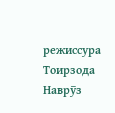режиссура Тоирзода Наврӯз